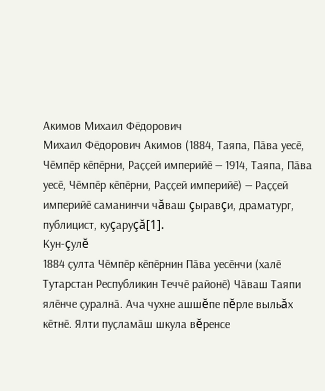Акимов Михаил Фёдорович
Михаил Фёдорович Акимов (1884, Таяпа, Пӑва уесӗ, Чӗмпӗр кӗпӗрни, Раҫҫей империйӗ — 1914, Таяпа, Пӑва уесӗ, Чӗмпӗр кӗпӗрни, Раҫҫей империйӗ) — Раҫҫей империйӗ саманинчи чăваш çыравçи, драматург, публицист, куçаруçă[1].
Кун-çулĕ
1884 ҫулта Чӗмпӗр кӗпӗрнин Пӑва уесӗнчи (халӗ Тутарстан Республикин Теччӗ районӗ) Чӑваш Таяпи ялӗнче ҫуралнӑ. Ача чухне ашшĕпе пĕрле выльăх кӗтнӗ. Ялти пуҫламӑш шкула вĕренсе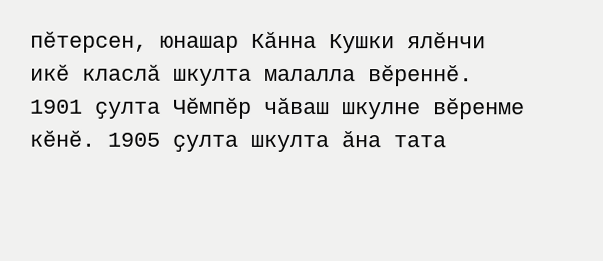пĕтерсен, юнашар Кӑнна Кушки ялӗнчи икĕ класлă шкулта малалла вĕреннĕ.
1901 ҫулта Чӗмпӗр чӑваш шкулне вӗренме кӗнӗ. 1905 ҫулта шкулта ăна тата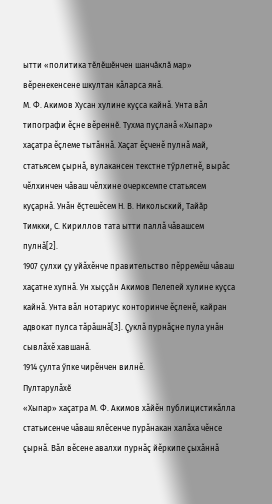ытти «политика тӗлӗшӗнчен шанчӑклӑ мар» вĕренекенсене шкултан кăларса янă.
М. Ф. Акимов Хусан хулине куçса кайнă. Унта вăл типографи ĕçне вĕреннӗ. Тухма пуçланă «Хыпар» хаçатра ĕçлеме тытăннă. Хаçат ĕçченĕ пулнă май, статьясем çырнă, вулакансен текстне тӳрлетнĕ, вырăс чĕлхинчен чăваш чĕлхине очерксемпе статьясем куçарнă. Унăн ӗҫтешĕсем Н. В. Никольский, Тайӑр Тимкки, С. Кириллов тата ытти паллă чăвашсем пулнă[2].
1907 ҫулхи çу уйăхĕнче правительство пĕрремĕш чăваш хаçатне хупнă. Ун хыççăн Акимов Пелепей хулине куçса кайнă. Унта вăл нотариус конторинче ĕçленĕ, кайран адвокат пулса тăрăшнă[3]. Çуклă пурнăçне пула унăн сывлăхĕ хавшанă.
1914 ҫулта ӳпке чирĕнчен вилнĕ.
Пултарулăхӗ
«Хыпар» хаçатра М. Ф. Акимов хăйĕн публицистикăлла статьисенче чăваш ялĕсенче пурăнакан халăха чĕнсе çырнă. Вăл вĕсене авалхи пурнăç йĕркипе çыхăннă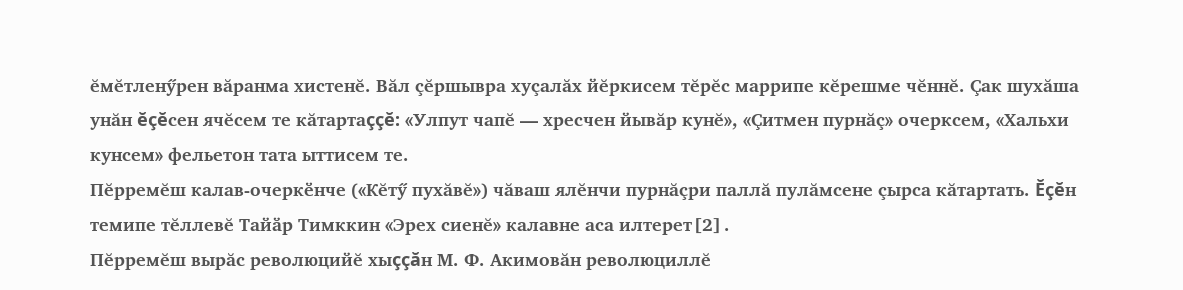ĕмĕтленӳрен вăранма хистенĕ. Вăл çĕршывра хуçалăх йĕркисем тĕрĕс маррипе кĕрешме чĕннĕ. Çак шухăша унăн ĕçĕсен ячĕсем те кăтартаççĕ: «Улпут чапĕ — хресчен йывăр кунĕ», «Çитмен пурнăç» очерксем, «Хальхи кунсем» фельетон тата ыттисем те.
Пĕрремĕш калав-очеркӗнче («Кĕтӳ пухăвĕ») чăваш ялĕнчи пурнăçри паллă пулăмсене çырса кăтартать. Ĕçĕн темипе тĕллевĕ Тайӑр Тимккин «Эрех сиенĕ» калавне аса илтерет[2].
Пĕрремĕш вырăс революцийĕ хыççăн М. Ф. Акимовăн революциллĕ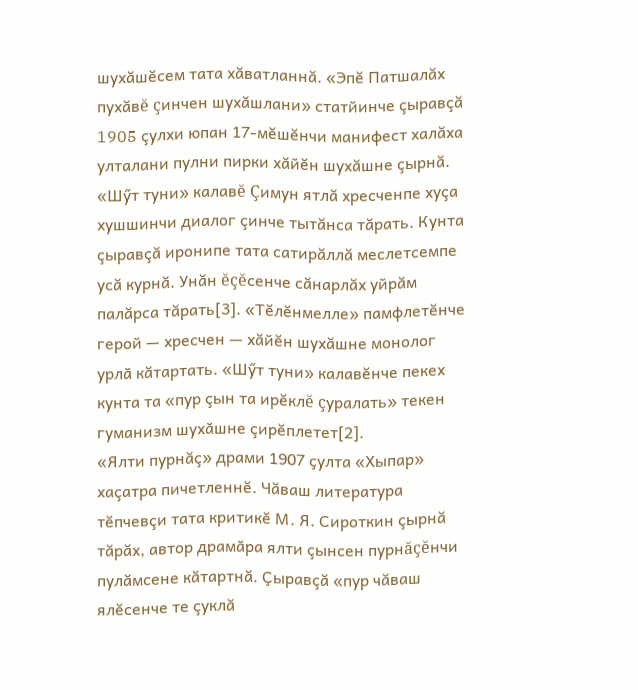шухăшĕсем тата хăватланнă. «Эпĕ Патшалăх пухăвĕ çинчен шухăшлани» статйинче çыравçă 1905 çулхи юпан 17-мĕшĕнчи манифест халăха улталани пулни пирки хăйĕн шухăшне çырнă. «Шӳт туни» калавĕ Çимун ятлă хресченпе хуçа хушшинчи диалог çинче тытăнса тăрать. Кунта çыравçă иронипе тата сатирăллă меслетсемпе усă курнă. Унăн ĕçĕсенче сăнарлăх уйрăм палăрса тăрать[3]. «Тĕлĕнмелле» памфлетĕнче герой — хресчен — хăйĕн шухăшне монолог урлӑ кăтартать. «Шӳт туни» калавĕнче пекех кунта та «пур çын та ирĕклĕ çуралать» текен гуманизм шухӑшне çирĕплетет[2].
«Ялти пурнăç» драми 1907 ҫулта «Хыпар» хаçатра пичетленнĕ. Чăваш литература тĕпчевçи тата критикĕ М. Я. Сироткин çырнă тăрăх, автор драмӑра ялти çынсен пурнăçĕнчи пулăмсене кăтартнă. Ҫыравçă «пур чăваш ялĕсенче те çуклă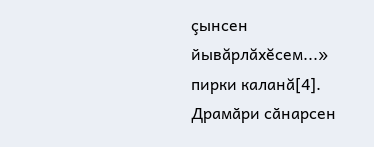çынсен йывăрлăхĕсем...» пирки каланă[4]. Драмӑри сӑнарсен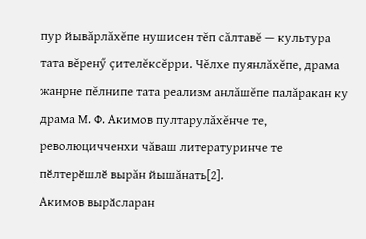пур йывăрлăхĕпе нушисен тĕп сăлтавĕ — культура тата вĕренӳ çителĕксĕрри. Чĕлхе пуянлăхĕпе, драма жанрне пĕлнипе тата реализм анлăшĕпе палăракан ку драма М. Ф. Акимов пултарулăхĕнче те, революцичченхи чăваш литературинче те пӗлтерӗшлӗ вырăн йышăнать[2].
Акимов вырӑсларан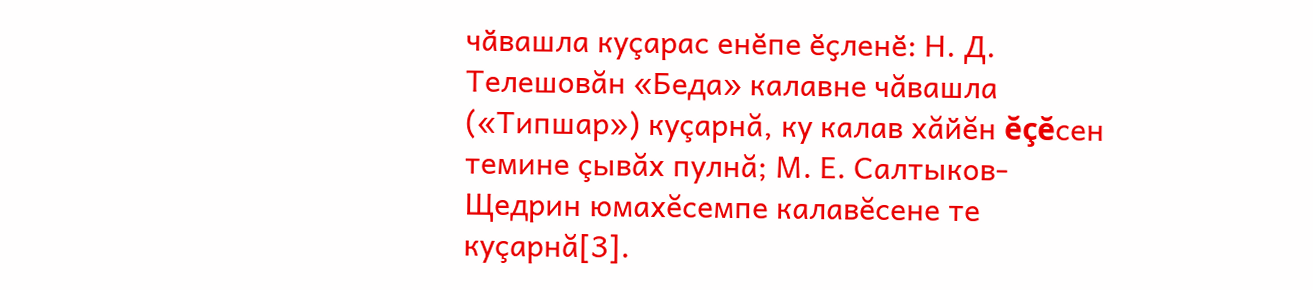чӑвашла куçарас енӗпе ӗҫленӗ: Н. Д. Телешовăн «Беда» калавне чăвашла («Типшар») куçарнă, ку калав хăйĕн ĕçĕсен темине çывăх пулнă; М. Е. Салтыков-Щедрин юмахĕсемпе калавĕсене те куçарнă[3].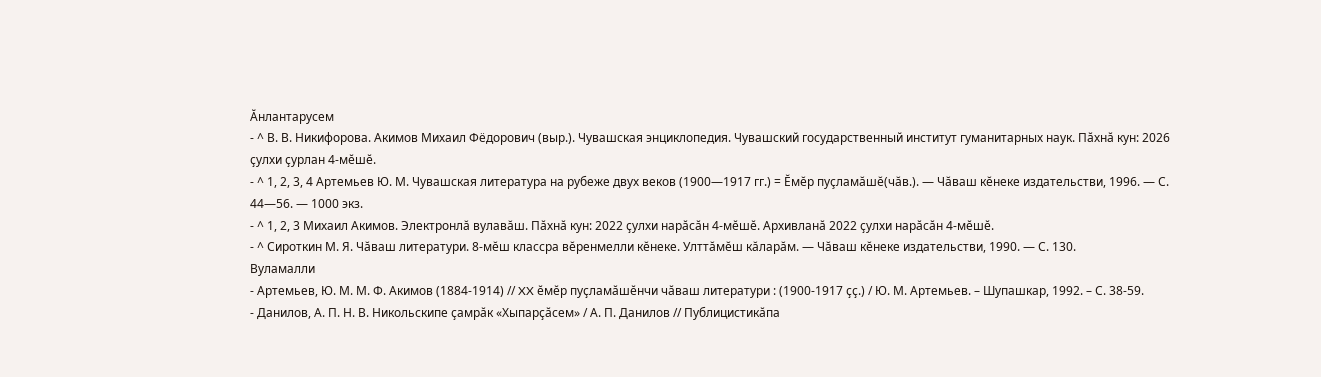Ӑнлантарусем
- ^ В. В. Никифорова. Акимов Михаил Фёдорович (выр.). Чувашская энциклопедия. Чувашский государственный институт гуманитарных наук. Пӑхнӑ кун: 2026 ҫулхи ҫурлан 4-мӗшӗ.
- ^ 1, 2, 3, 4 Артемьев Ю. М. Чувашская литература на рубеже двух веков (1900—1917 гг.) = Ĕмĕр пуçламăшĕ(чăв.). — Чăваш кĕнеке издательстви, 1996. — С. 44—56. — 1000 экз.
- ^ 1, 2, 3 Михаил Акимов. Электронлă вулавăш. Пӑхнӑ кун: 2022 ҫулхи нарӑсӑн 4-мӗшӗ. Архивланӑ 2022 ҫулхи нарӑсӑн 4-мӗшӗ.
- ^ Сироткин М. Я. Чăваш литератури. 8-мĕш классра вĕренмелли кĕнеке. Улттăмĕш кăларăм. — Чăваш кĕнеке издательстви, 1990. — С. 130.
Вуламалли
- Артемьев, Ю. М. М. Ф. Акимов (1884-1914) // XX ӗмӗр пуҫламӑшӗнчи чӑваш литератури : (1900-1917 ҫҫ.) / Ю. М. Артемьев. – Шупашкар, 1992. – С. 38-59.
- Данилов, А. П. Н. В. Никольскипе ҫамрӑк «Хыпарҫӑсем» / А. П. Данилов // Публицистикӑпа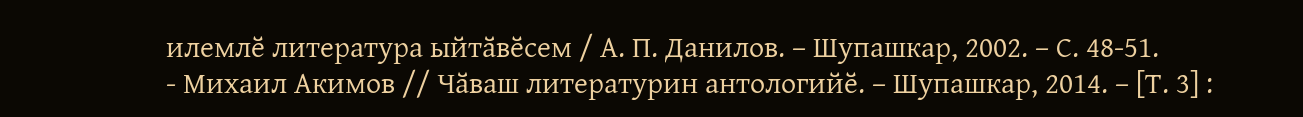илемлӗ литература ыйтӑвӗсем / А. П. Данилов. – Шупашкар, 2002. – С. 48-51.
- Михаил Акимов // Чӑваш литературин антологийӗ. – Шупашкар, 2014. – [Т. 3] :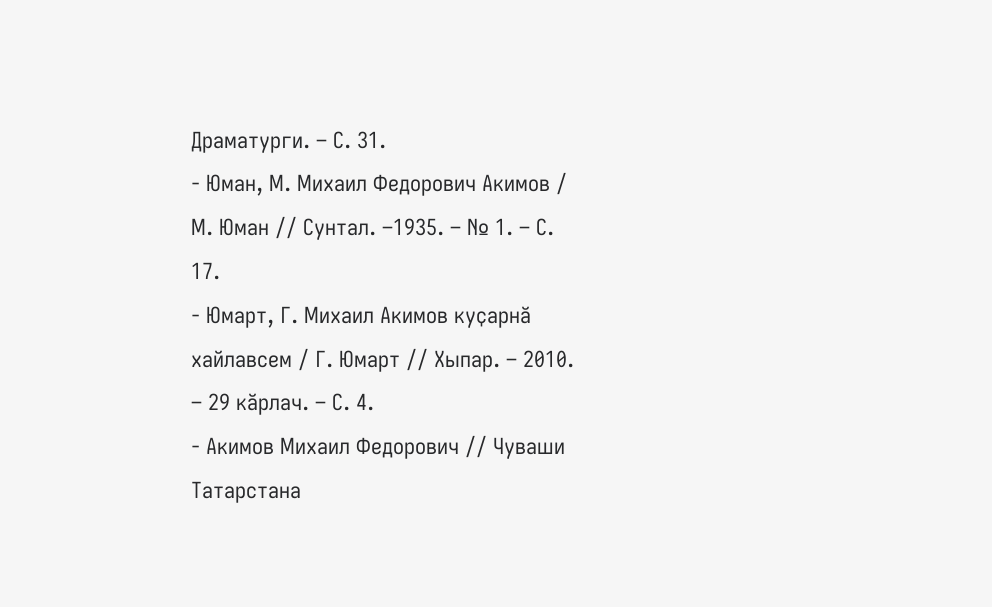Драматурги. – С. 31.
- Юман, М. Михаил Федорович Акимов / М. Юман // Сунтал. –1935. – № 1. – С. 17.
- Юмарт, Г. Михаил Акимов куҫарнӑ хайлавсем / Г. Юмарт // Хыпар. – 2010. – 29 кӑрлач. – С. 4.
- Акимов Михаил Федорович // Чуваши Татарстана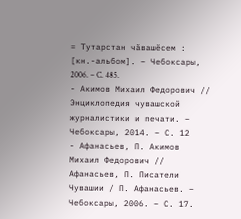= Тутарстан чӑвашӗсем : [кн.-альбом]. – Чебоксары, 2006. – C. 485.
- Акимов Михаил Федорович // Энциклопедия чувашской журналистики и печати. – Чебоксары, 2014. – С. 12
- Афанасьев, П. Акимов Михаил Федорович // Афанасьев, П. Писатели Чувашии / П. Афанасьев. – Чебоксары, 2006. – С. 17.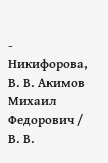- Никифорова, В. В. Акимов Михаил Федорович / В. В.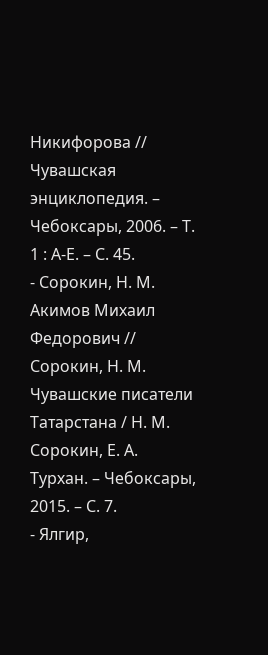Никифорова // Чувашская энциклопедия. – Чебоксары, 2006. – Т. 1 : А-Е. – С. 45.
- Сорокин, Н. М. Акимов Михаил Федорович // Сорокин, Н. М. Чувашские писатели Татарстана / Н. М. Сорокин, Е. А. Турхан. – Чебоксары, 2015. – С. 7.
- Ялгир,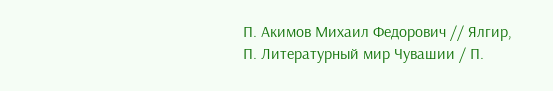П. Акимов Михаил Федорович // Ялгир, П. Литературный мир Чувашии / П.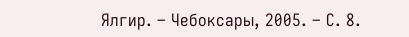Ялгир. – Чебоксары, 2005. – С. 8.